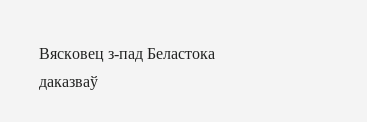Вясковец з-пад Беластока даказваў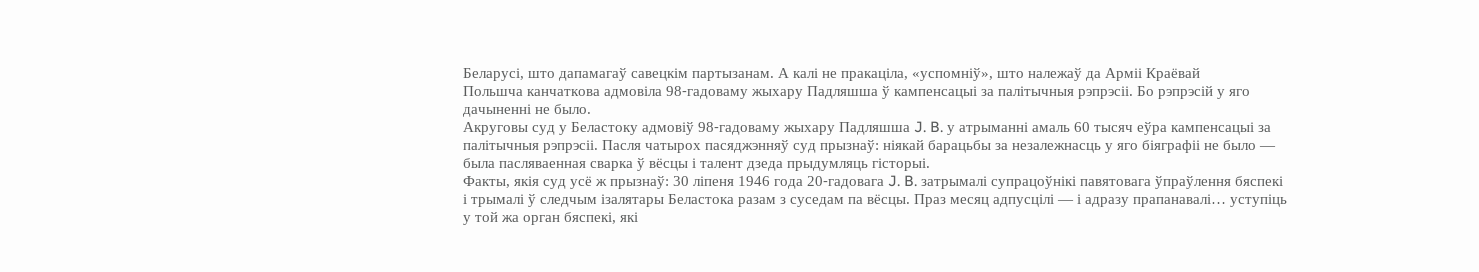Беларусі, што дапамагаў савецкім партызанам. А калі не пракаціла, «успомніў», што належаў да Арміі Краёвай
Польшча канчаткова адмовіла 98‑гадоваму жыхару Падляшша ў кампенсацыі за палітычныя рэпрэсіі. Бо рэпрэсій у яго дачыненні не было.
Акруговы суд у Беластоку адмовіў 98‑гадоваму жыхару Падляшша J. B. у атрыманні амаль 60 тысяч еўра кампенсацыі за палітычныя рэпрэсіі. Пасля чатырох пасяджэнняў суд прызнаў: ніякай барацьбы за незалежнасць у яго біяграфіі не было — была пасляваенная сварка ў вёсцы і талент дзеда прыдумляць гісторыі.
Факты, якія суд усё ж прызнаў: 30 ліпеня 1946 года 20‑гадовага J. B. затрымалі супрацоўнікі павятовага ўпраўлення бяспекі і трымалі ў следчым ізалятары Беластока разам з суседам па вёсцы. Праз месяц адпусцілі — і адразу прапанавалі… уступіць у той жа орган бяспекі, які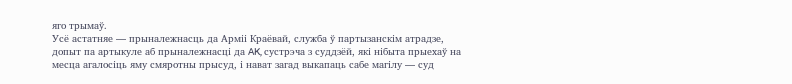яго трымаў.
Усё астатняе — прыналежнасць да Арміі Краёвай, служба ў партызанскім атрадзе, допыт па артыкуле аб прыналежнасці да AK, сустрэча з суддзёй, які нібыта прыехаў на месца агалосіць яму смяротны прысуд, і нават загад выкапаць сабе магілу — суд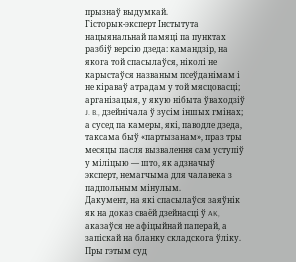прызнаў выдумкай.
Гісторык-эксперт Інстытута нацыянальнай памяці па пунктах разбіў версію дзеда: камандзір, на якога той спасылаўся, ніколі не карыстаўся названым псеўданімам і не кіраваў атрадам у той мясцовасці; арганізацыя, у якую нібыта ўваходзіў J. B., дзейнічала ў зусім іншых гмінах; а сусед па камеры, які, паводле дзеда, таксама быў «партызанам», праз тры месяцы пасля вызвалення сам уступіў у міліцыю — што, як адзначыў эксперт, немагчыма для чалавека з падпольным мінулым.
Дакумент, на які спасылаўся заяўнік як на доказ сваёй дзейнасці ў AK, аказаўся не афіцыйнай паперай, а запіскай на бланку складскога ўліку.
Пры гэтым суд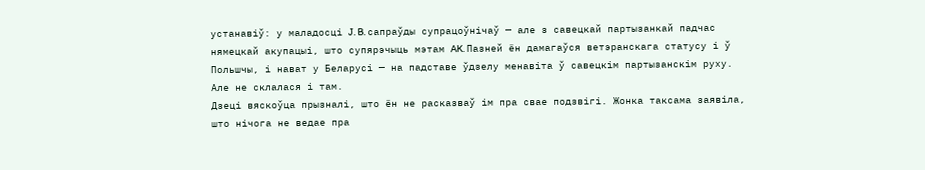устанавіў: у маладосці J. B. сапраўды супрацоўнічаў — але з савецкай партызанкай падчас нямецкай акупацыі, што супярэчыць мэтам AK. Пазней ён дамагаўся ветэранскага статусу і ў Польшчы, і нават у Беларусі — на падставе ўдзелу менавіта ў савецкім партызанскім руху. Але не склалася і там.
Дзеці вяскоўца прызналі, што ён не расказваў ім пра свае подзвігі. Жонка таксама заявіла, што нічога не ведае пра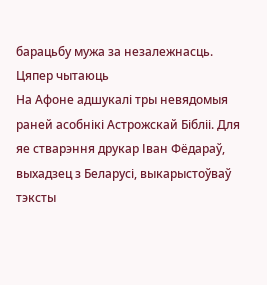барацьбу мужа за незалежнасць.
Цяпер чытаюць
На Афоне адшукалі тры невядомыя раней асобнікі Астрожскай Бібліі. Для яе стварэння друкар Іван Фёдараў, выхадзец з Беларусі, выкарыстоўваў тэксты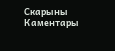Скарыны
Каментары